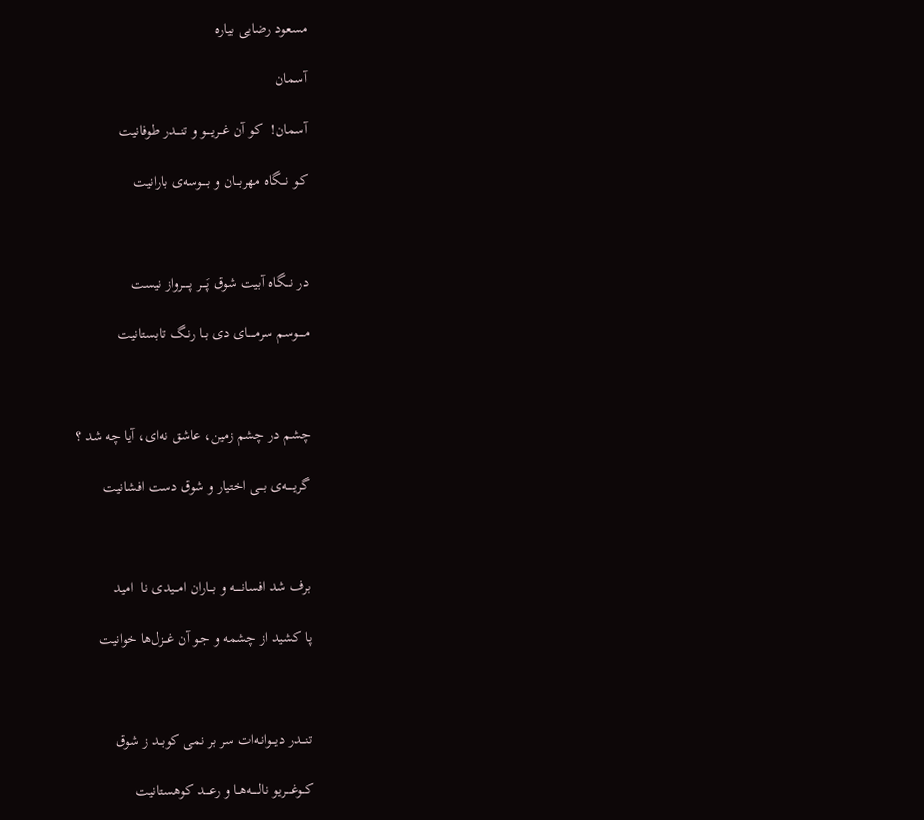مسعود رضایی بیاره

آسمان

آسمان!  کـو آن غــریــــو و تنـــدر طوفانیت

کـو نـــگاه مهربـــان و بــــوسه‌ی بارانیت



در نـــگاه آبیت شوق پَــــر پـــــرواز نیست

مـــــوسم سرمـــــای دی بــا رنــگ تابستانیت



چشم در چشم زمین، عاشق نه‌ای، آیا چه شد ؟

گریـــــه‌ی بـــی اختیار و شوق دست افشانیت



برف شد افسانـــــه و بـــاران امـــیدی نا  امید

پا کشید از چشمه و جـو آن غـــزل‌ها خوانیت



تنـــدر دیـــوانـه‌ات سر بر نمی کوبــد ز شوق

کــوغــــریو نالـــــه‌هــا و رعــــد کوهستانیت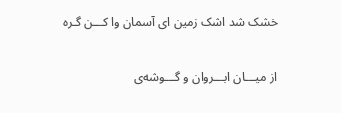خشک شد اشک زمین ای آسمان وا کـــن گـره

از میـــان ابـــروان و گـــوشه‌ی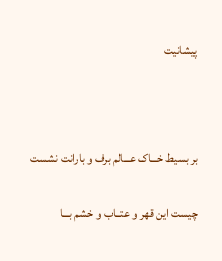پیشانیت



بر بسیط خـــاک عـــالم برف و بارانت نشست

چیست این قهر و عتــاب و خشم بـــا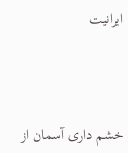ایرانیت



خشم داری آسمان از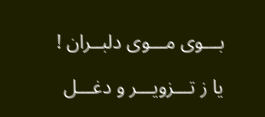بـــوی مـــوی دلبــران !

یا ز تـــزویـــر و دغـــل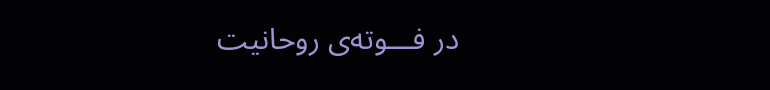در فـــوته‌ی روحانیت